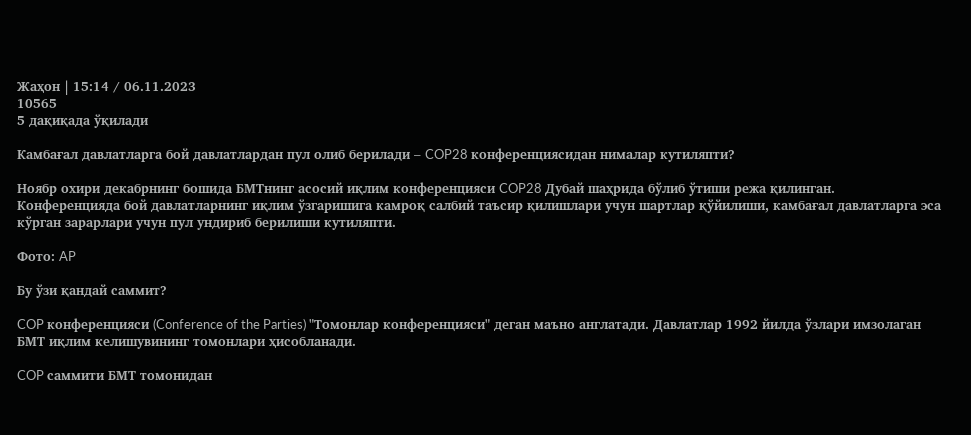Жаҳон | 15:14 / 06.11.2023
10565
5 дақиқада ўқилади

Камбағал давлатларга бой давлатлардан пул олиб берилади – COP28 конференциясидан нималар кутиляпти?

Ноябр охири декабрнинг бошида БМТнинг асосий иқлим конференцияси COP28 Дубай шаҳрида бўлиб ўтиши режа қилинган. Конференцияда бой давлатларнинг иқлим ўзгаришига камроқ салбий таъсир қилишлари учун шартлар қўйилиши, камбағал давлатларга эса кўрган зарарлари учун пул ундириб берилиши кутиляпти.

Фото: AP

Бу ўзи қандай саммит?

COP конференцияси (Conference of the Parties) "Томонлар конференцияси" деган маъно англатади. Давлатлар 1992 йилда ўзлари имзолаган БМТ иқлим келишувининг томонлари ҳисобланади.

COP саммити БМТ томонидан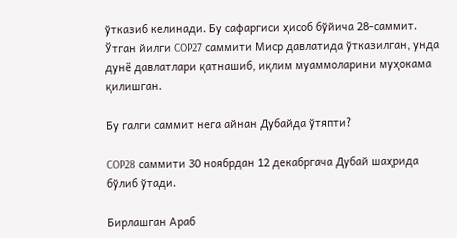ўтказиб келинади. Бу сафаргиси ҳисоб бўйича 28-саммит. Ўтган йилги COP27 саммити Миср давлатида ўтказилган, унда дунё давлатлари қатнашиб, иқлим муаммоларини муҳокама қилишган.

Бу галги саммит нега айнан Дубайда ўтяпти?

COP28 саммити 30 ноябрдан 12 декабргача Дубай шаҳрида бўлиб ўтади.

Бирлашган Араб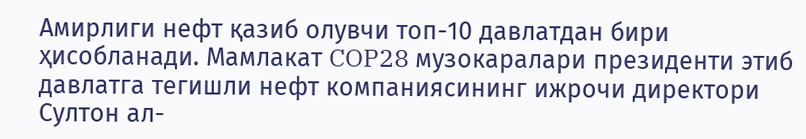Амирлиги нефт қазиб олувчи топ-10 давлатдан бири ҳисобланади. Мамлакат COP28 музокаралари президенти этиб давлатга тегишли нефт компаниясининг ижрочи директори Султон ал-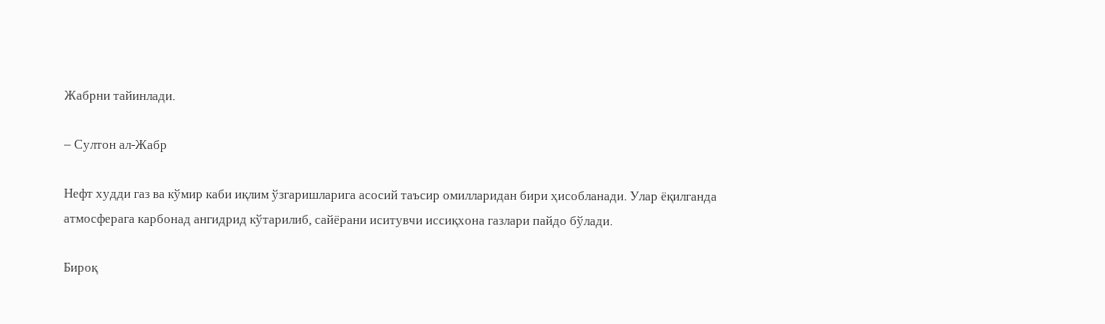Жабрни тайинлади.

– Султон ал-Жабр

Нефт худди газ ва кўмир каби иқлим ўзгаришларига асосий таъсир омилларидан бири ҳисобланади. Улар ёқилганда атмосферага карбонад ангидрид кўтарилиб, сайёрани иситувчи иссиқхона газлари пайдо бўлади.

Бироқ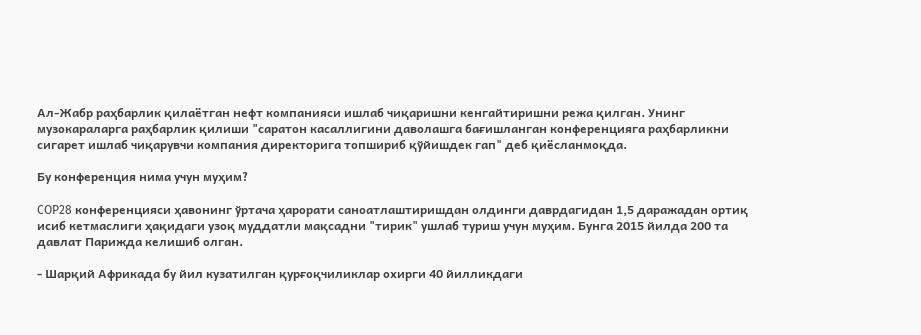Ал-Жабр раҳбарлик қилаётган нефт компанияси ишлаб чиқаришни кенгайтиришни режа қилган. Унинг музокараларга раҳбарлик қилиши "саратон касаллигини даволашга бағишланган конференцияга раҳбарликни сигарет ишлаб чиқарувчи компания директорига топшириб қўйишдек гап" деб қиёсланмоқда.

Бу конференция нима учун муҳим?

COP28 конференцияси ҳавонинг ўртача ҳарорати саноатлаштиришдан олдинги даврдагидан 1,5 даражадан ортиқ исиб кетмаслиги ҳақидаги узоқ муддатли мақсадни "тирик" ушлаб туриш учун муҳим. Бунга 2015 йилда 200 та давлат Парижда келишиб олган.

- Шарқий Африкада бу йил кузатилган қурғоқчиликлар охирги 40 йилликдаги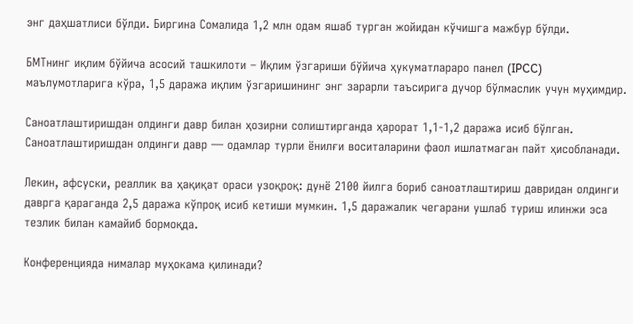энг даҳшатлиси бўлди. Биргина Сомалида 1,2 млн одам яшаб турган жойидан кўчишга мажбур бўлди.

БМТнинг иқлим бўйича асосий ташкилоти – Иқлим ўзгариши бўйича ҳукуматлараро панел (IPCC) маълумотларига кўра, 1,5 даража иқлим ўзгаришининг энг зарарли таъсирига дучор бўлмаслик учун муҳимдир.

Саноатлаштиришдан олдинги давр билан ҳозирни солиштирганда ҳарорат 1,1-1,2 даража исиб бўлган. Саноатлаштиришдан олдинги давр — одамлар турли ёнилғи воситаларини фаол ишлатмаган пайт ҳисобланади.

Лекин, афсуски, реаллик ва ҳақиқат ораси узоқроқ: дунё 2100 йилга бориб саноатлаштириш давридан олдинги даврга қараганда 2,5 даража кўпроқ исиб кетиши мумкин. 1,5 даражалик чегарани ушлаб туриш илинжи эса тезлик билан камайиб бормоқда.

Конференцияда нималар муҳокама қилинади?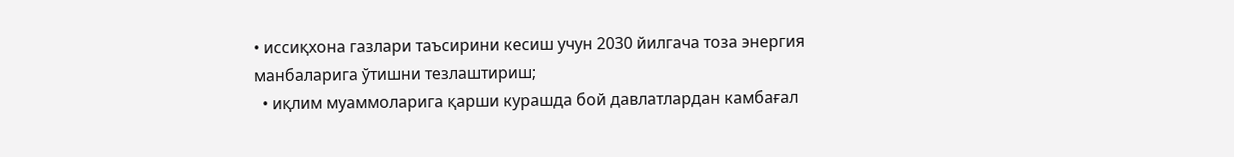• иссиқхона газлари таъсирини кесиш учун 2030 йилгача тоза энергия манбаларига ўтишни тезлаштириш;
  • иқлим муаммоларига қарши курашда бой давлатлардан камбағал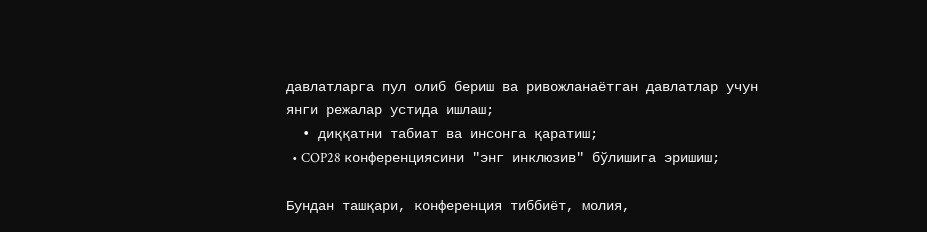давлатларга пул олиб бериш ва ривожланаётган давлатлар учун янги режалар устида ишлаш;
  • диққатни табиат ва инсонга қаратиш;
  • COP28 конференциясини "энг инклюзив" бўлишига эришиш;

Бундан ташқари, конференция тиббиёт, молия,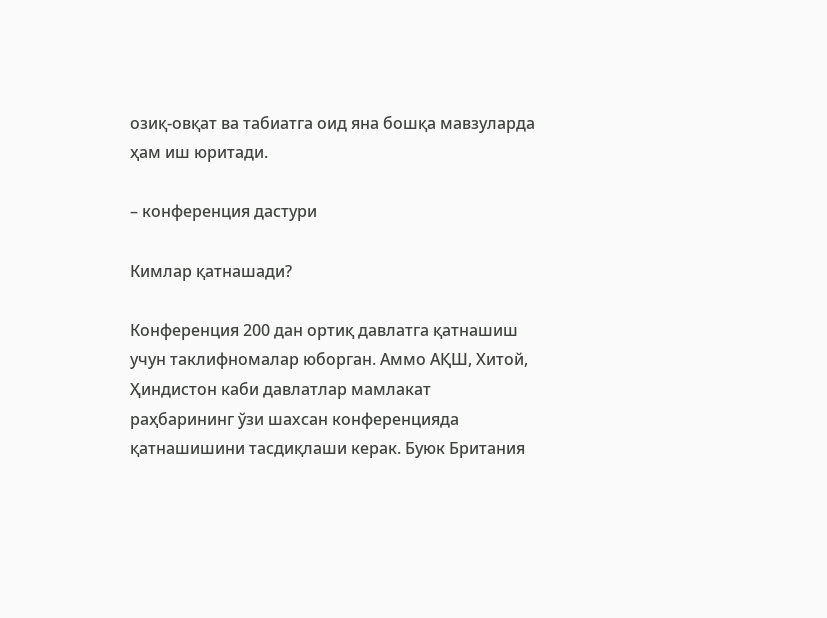озиқ-овқат ва табиатга оид яна бошқа мавзуларда ҳам иш юритади.

– конференция дастури

Кимлар қатнашади?

Конференция 200 дан ортиқ давлатга қатнашиш учун таклифномалар юборган. Аммо АҚШ, Хитой, Ҳиндистон каби давлатлар мамлакат раҳбарининг ўзи шахсан конференцияда қатнашишини тасдиқлаши керак. Буюк Британия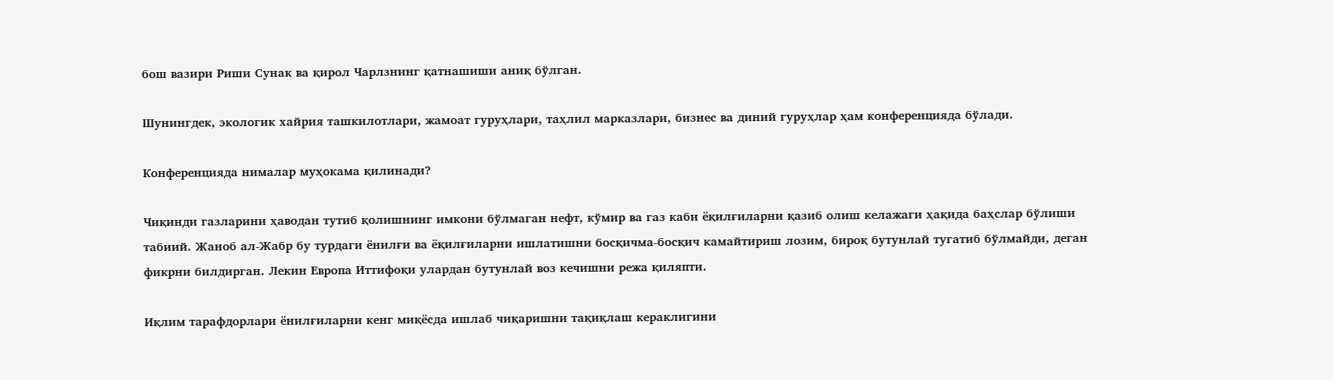бош вазири Риши Сунак ва қирол Чарлзнинг қатнашиши аниқ бўлган.

Шунингдек, экологик хайрия ташкилотлари, жамоат гуруҳлари, таҳлил марказлари, бизнес ва диний гуруҳлар ҳам конференцияда бўлади.

Конференцияда нималар муҳокама қилинади?

Чиқинди газларини ҳаводан тутиб қолишнинг имкони бўлмаган нефт, кўмир ва газ каби ёқилғиларни қазиб олиш келажаги ҳақида баҳслар бўлиши табиий. Жаноб ал-Жабр бу турдаги ёнилғи ва ёқилғиларни ишлатишни босқичма-босқич камайтириш лозим, бироқ бутунлай тугатиб бўлмайди, деган фикрни билдирган. Лекин Европа Иттифоқи улардан бутунлай воз кечишни режа қиляпти.

Иқлим тарафдорлари ёнилғиларни кенг миқёсда ишлаб чиқаришни тақиқлаш кераклигини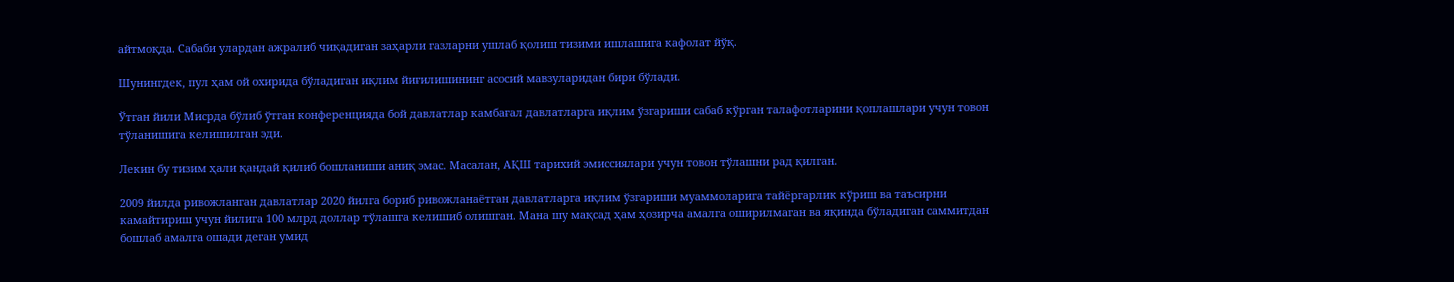айтмоқда. Сабаби улардан ажралиб чиқадиган заҳарли газларни ушлаб қолиш тизими ишлашига кафолат йўқ.

Шунингдек, пул ҳам ой охирида бўладиган иқлим йиғилишининг асосий мавзуларидан бири бўлади.

Ўтган йили Мисрда бўлиб ўтган конференцияда бой давлатлар камбағал давлатларга иқлим ўзгариши сабаб кўрган талафотларини қоплашлари учун товон тўланишига келишилган эди.

Лекин бу тизим ҳали қандай қилиб бошланиши аниқ эмас. Масалан, АҚШ тарихий эмиссиялари учун товон тўлашни рад қилган.

2009 йилда ривожланган давлатлар 2020 йилга бориб ривожланаётган давлатларга иқлим ўзгариши муаммоларига тайёргарлик кўриш ва таъсирни камайтириш учун йилига 100 млрд доллар тўлашга келишиб олишган. Мана шу мақсад ҳам ҳозирча амалга оширилмаган ва яқинда бўладиган саммитдан бошлаб амалга ошади деган умид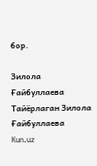бор.

Зилола Ғайбуллаева
Тайёрлаган Зилола Ғайбуллаева
Kun.uz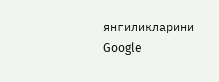янгиликларини Google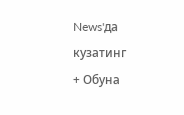News'да кузатинг
+ Обуна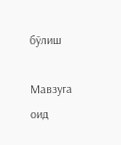бўлиш

Мавзуга оид